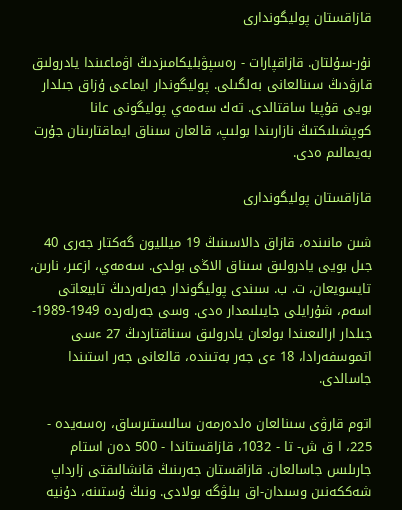قازاقستان پوليگوندارى

نۇر-سۇلتان. قازاقپارات - رەسپۋبليكامىزدىڭ اۋماعىندا يادرولىق قارۋدىڭ سىنالعانى بەلگىلى. پوليگوندار ايماعى ۇزاق جىلدار بويى قۇپيا ساقتالدى. تەك سەمەي پوليگونى عانا كوپشىلىكتىڭ نازارىندا بولىپ، قالعان سىناق ايماقتارىنان جۇرت بەيمالىم ەدى.

قازاقستان پوليگوندارى

شىن مانىندە، قازاق دالاسىنىڭ 19 ميلليون گەكتار جەرى 40 جىل بويى يادرولىق سىناق الاڭى بولدى. سەمەي، ازعىر، نارىن، تايسويعان، ت. ب. سىندى پوليگوندار جەرلەردىڭ تابيعاتى اسەم، شۇرايلى جايىلىمدار ەدى. وسى جەرلەردە 1949-1989-جىلدار ارالىعىندا بولعان يادرولىق سىناقتاردىڭ 27 ءسى اتموسفەرادا، 18 ءى جەر بەتىندە، قالعانى جەر استىندا جاسالدى.

اتوم قارۋى سىنالعان ەلدەرمەن سالىستىرساق، رەسەيدە - 225، ا ق ش- تا - 1032، قازاقستاندا - 500 دەن استام جارىلىس جاسالعان. قازاقستان جەرىنىڭ قانشالىقتى زارداپ شەككەنىن وسىدان-اق بىلۋگە بولادى. ونىڭ ۇستىنە، دۇنيە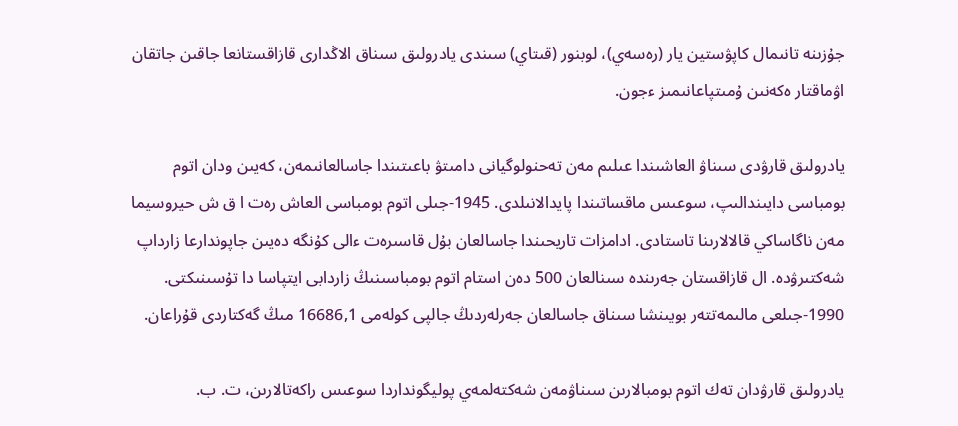جۇزىنە تانىمال كاپۋستين يار (رەسەي)، لوبنور (قىتاي) سىندى يادرولىق سىناق الاڭدارى قازاقستانعا جاقىن جاتقان اۋماقتار ەكەنىن ۇمىتپاعانىمىز ءجون.

يادرولىق قارۋدى سىناۋ العاشىندا عىلىم مەن تەحنولوگيانى دامىتۋ باعىتىندا جاسالعانىمەن، كەيىن ودان اتوم بومباسى دايىندالىپ، سوعىس ماقساتىندا پايدالانىلدى. 1945-جىلى اتوم بومباسى العاش رەت ا ق ش حيروسيما مەن ناگاساكي قالالارىنا تاستادى. ادامزات تاريحىندا جاسالعان بۇل قاسىرەت ءالى كۇنگە دەيىن جاپوندارعا زارداپ شەكتىرۋدە. ال قازاقستان جەرىندە سىنالعان 500 دەن استام اتوم بومباسىنىڭ زاردابى ايتپاسا دا تۇسىنىكتى. 1990-جىلعى مالىمەتتەر بويىنشا سىناق جاسالعان جەرلەردىڭ جالپى كولەمى 16686,1 مىڭ گەكتاردى قۇراعان.

يادرولىق قارۋدان تەك اتوم بومبالارىن سىناۋمەن شەكتەلمەي پوليگونداردا سوعىس راكەتالارىن، ت. ب.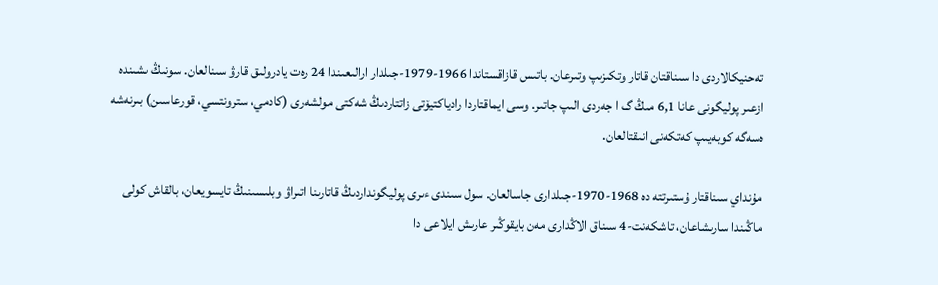تەحنيكالاردى دا سىناقتان قاتار وتكىزىپ وتىرعان. باتىس قازاقستاندا 1966-1979-جىلدار ارالىعىندا 24 رەت يادرولىق قارۋ سىنالعان. سونىڭ ىشىندە ازعىر پوليگونى عانا 6,1 مىڭ گ ا جەردى الىپ جاتىر. وسى ايماقتاردا رادياكتيۆتى زاتتاردىڭ شەكتى مولشەرى (كادمي، سترونتسي، قورعاسىن) بىرنەشە ەسەگە كوبەيىپ كەتكەنى انىقتالعان.

مۇنداي سىناقتار ۇستىرتتە دە 1968-1970-جىلدارى جاسالعان. سول سىندى ءىرى پوليگونداردىڭ قاتارىنا اتىراۋ وبلىسىنىڭ تايسويعان، بالقاش كولى ماڭىندا سارىشاعان، تاشكەنت-4 سىناق الاڭدارى مەن بايقوڭىر عارىش ايلاعى دا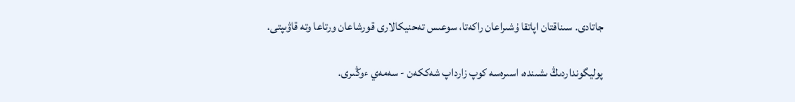جاتادى. سىناقتان اپاتقا ۇشىراعان راكەتا، سوعىس تەحنيكالارى قورشاعان ورتاعا وتە قاۋىپتى.

پوليگونداردىڭ ىشىندە، اسىرەسە كوپ زارداپ شەككەن - سەمەي ءوڭىرى.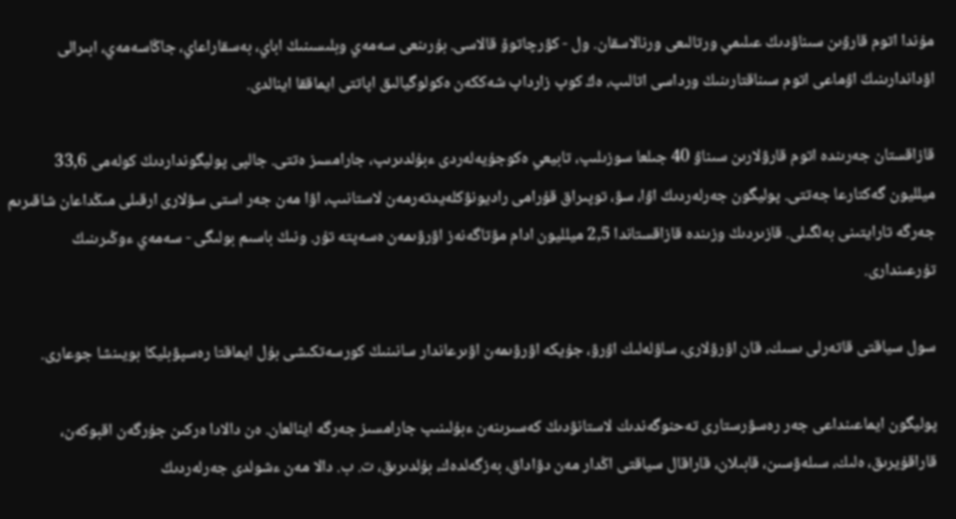مۇندا اتوم قارۋىن سىناۋدىڭ عىلىمي ورتالىعى ورنالاسقان. ول - كۋرچاتوۆ قالاسى. بۇرىنعى سەمەي وبلىسىنىڭ اباي، بەسقاراعاي، جاڭاسەمەي، ابىرالى اۋداندارىنىڭ اۋماعى اتوم سىناقتارىنىڭ ورداسى اتالىپ، ەڭ كوپ زارداپ شەككەن ەكولوگيالىق اپاتتى ايماققا اينالدى.

قازاقستان جەرىندە اتوم قارۋلارىن سىناۋ 40 جىلعا سوزىلىپ، تابيعي ەكوجۇيەلەردى ءبۇلدىرىپ، جارامسىز ەتتى. جالپى پوليگونداردىڭ كولەمى 33,6 ميلليون گەكتارعا جەتتى. پوليگون جەرلەردىڭ اۋا، سۋ، توپىراق قۇرامى راديونۋكلەيدتەرمەن لاستانىپ، اۋا مەن جەر استى سۋلارى ارقىلى مىڭداعان شاقىرىم جەرگە تارايتىنى بەلگىلى. قازىردىڭ وزىندە قازاقستاندا 2,5 ميلليون ادام مۋتاگەنەز اۋرۋىمەن ەسەپتە تۇر. ونىڭ باسىم بولىگى - سەمەي ءوڭىرىنىڭ تۇرعىندارى.

سول سياقتى قاتەرلى ىسىك، قان اۋرۋلارى، ساۋلەلىك اۋرۋ، جۇيكە اۋرۋىمەن اۋىرعاندار سانىنىڭ كورسەتكىشى بۇل ايماقتا رەسپۋبليكا بويىنشا جوعارى.

پوليگون ايماعىنداعى جەر رەسۋرستارى تەحنوگەندىك لاستانۋدىڭ كەسىرىنەن ءبۇلىنىپ جارامسىز جەرگە اينالعان. ەن دالادا ەركىن جۇرگەن اقبوكەن، قاراقۇيرىق، ەلىك، سىلەۋسىن، قابىلان، قاراقال سياقتى اڭدار مەن دۋاداق، بەزگەلدەك، بۇلدىرىق، ت. ب. دالا مەن ءشولدى جەرلەردىڭ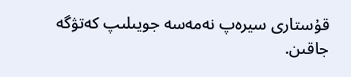قۇستارى سيرەپ نەمەسە جويىلىپ كەتۋگە جاقىن.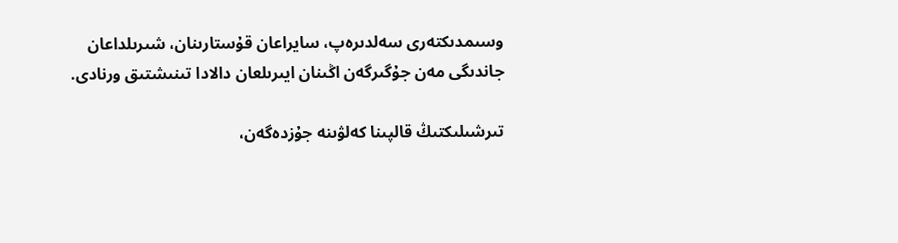وسىمدىكتەرى سەلدىرەپ، سايراعان قۇستارىنان، شىرىلداعان جاندىگى مەن جۇگىرگەن اڭىنان ايىرىلعان دالادا تىنىشتىق ورنادى.

تىرشىلىكتىڭ قالپىنا كەلۋىنە جۇزدەگەن،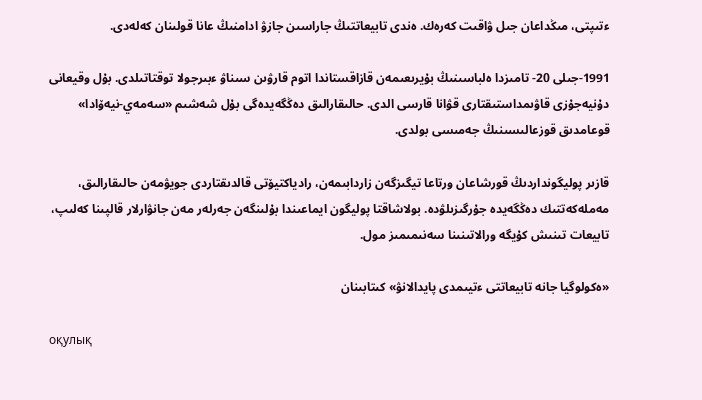ءتىپتى، مىڭداعان جىل ۋاقىت كەرەك. ەندى تابيعاتتىڭ جاراسىن جازۋ ادامنىڭ عانا قولىنان كەلەدى.

1991-جىلى 20- تامىزدا ەلباسىنىڭ بۇيرىعىمەن قازاقستاندا اتوم قارۋىن سىناۋ ءبىرجولا توقتاتىلدى. بۇل وقيعانى دۇنيەجۇزى قاۋىمداستىقتارى قۋانا قارسى الدى. حالىقارالىق دەڭگەيدەگى بۇل شەشىم «سەمەي-نيەۆادا» قوعامدىق قوزعالىسىنىڭ جەمىسى بولدى.

قازىر پوليگونداردىڭ قورشاعان ورتاعا تيگىزگەن زاردابىمەن، رادياكتيۆتى قالدىقتاردى جويۋمەن حالىقارالىق، مەملەكەتتىك دەڭگەيدە جۇرگىزىلۋدە. بولاشاقتا پوليگون ايماعىندا بۇلىنگەن جەرلەر مەن جانۋارلار قالپىنا كەلىپ، تابيعات تىنىش كۇيگە ورالاتىنىنا سەنىمىمىز مول.

«ەكولوگيا جانە تابيعاتتى ءتيىمدى پايدالانۋ» كىتابىنان

оқулық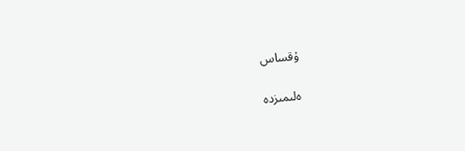ۇقساس

ەلىمىزدە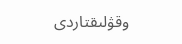وقۋلىقتاردى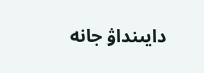دايىنداۋ جانە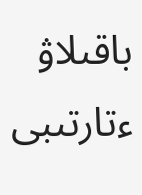باقىلاۋ ءتارتىبى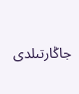جاڭارتىلدى